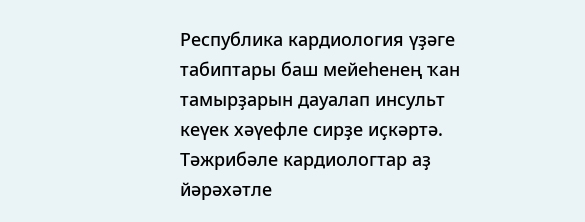Республика кардиология үҙәге табиптары баш мейеһенең ҡан тамырҙарын дауалап инсульт кеүек хәүефле сирҙе иҫкәртә. Тәжрибәле кардиологтар аҙ йәрәхәтле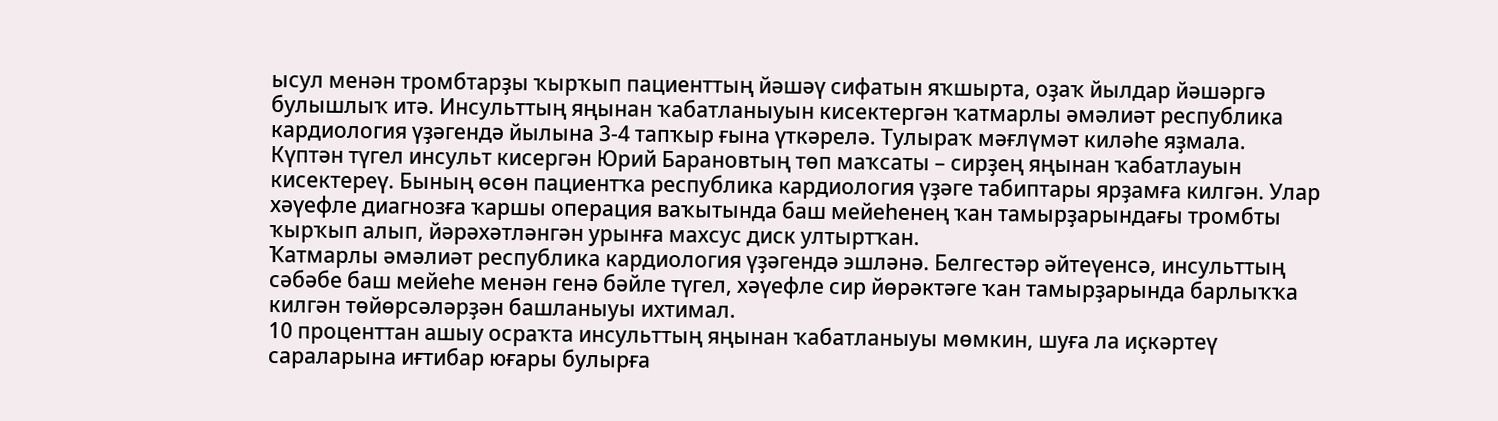ысул менән тромбтарҙы ҡырҡып пациенттың йәшәү сифатын яҡшырта, оҙаҡ йылдар йәшәргә булышлыҡ итә. Инсульттың яңынан ҡабатланыуын кисектергән ҡатмарлы әмәлиәт республика кардиология үҙәгендә йылына 3-4 тапҡыр ғына үткәрелә. Тулыраҡ мәғлүмәт киләһе яҙмала.
Күптән түгел инсульт кисергән Юрий Барановтың төп маҡсаты – сирҙең яңынан ҡабатлауын кисектереү. Бының өсөн пациентҡа республика кардиология үҙәге табиптары ярҙамға килгән. Улар хәүефле диагнозға ҡаршы операция ваҡытында баш мейеһенең ҡан тамырҙарындағы тромбты ҡырҡып алып, йәрәхәтләнгән урынға махсус диск ултыртҡан.
Ҡатмарлы әмәлиәт республика кардиология үҙәгендә эшләнә. Белгестәр әйтеүенсә, инсульттың сәбәбе баш мейеһе менән генә бәйле түгел, хәүефле сир йөрәктәге ҡан тамырҙарында барлыҡҡа килгән төйөрсәләрҙән башланыуы ихтимал.
10 проценттан ашыу осраҡта инсульттың яңынан ҡабатланыуы мөмкин, шуға ла иҫкәртеү сараларына иғтибар юғары булырға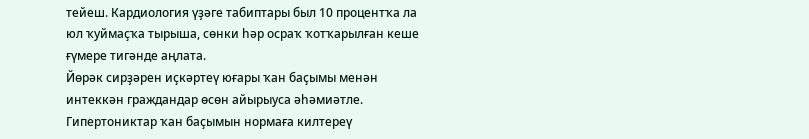тейеш. Кардиология үҙәге табиптары был 10 процентҡа ла юл ҡуймаҫҡа тырыша, сөнки һәр осраҡ ҡотҡарылған кеше ғүмере тигәнде аңлата.
Йөрәк сирҙәрен иҫкәртеү юғары ҡан баҫымы менән интеккән граждандар өсөн айырыуса әһәмиәтле. Гипертониктар ҡан баҫымын нормаға килтереү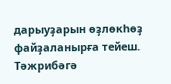дарыуҙарын өҙлөкһөҙ файҙаланырға тейеш. Тәжрибәгә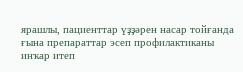ярашлы, пациенттар үҙҙәрен насар тойғанда ғына препараттар эсеп профилактиканы инҡар итеп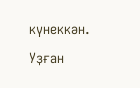күнеккән.
Уҙған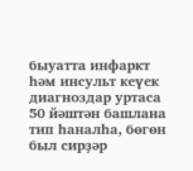быуатта инфаркт һәм инсульт кеүек диагноздар уртаса 50 йәштән башлана тип һаналһа, бөгөн был сирҙәр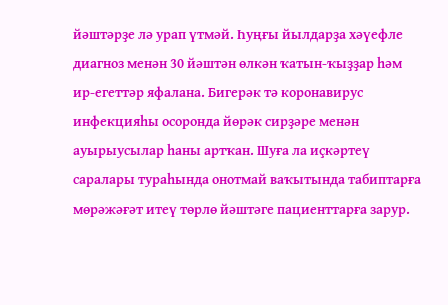йәштәрҙе лә урап үтмәй. Һуңғы йылдарҙа хәүефле диагноз менән 30 йәштән өлкән ҡатын-ҡыҙҙар һәм ир-егеттәр яфалана. Бигерәк тә коронавирус инфекцияһы осоронда йөрәк сирҙәре менән ауырыусылар һаны артҡан. Шуға ла иҫкәртеү саралары тураһында онотмай ваҡытында табиптарға мөрәжәғәт итеү төрлө йәштәге пациенттарға зарур.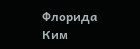Флорида Ким